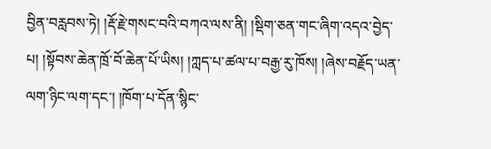བྱིན་བརླབས་ཏེ། །རྡོ་རྗེ་གསང་བའི་བཀའ་ལས་ནི། །སྡིག་ཅན་གང་ཞིག་འདའ་བྱེད་པ། །སྟོབས་ཆེན་ཁྲོ་བོ་ཆེན་པོ་ཡིས། །ཀླད་པ་ཚལ་པ་བརྒྱ་རུ་ཁོས། །ཞེས་བརྗོད་ཡན་ལག་ཉིང་ལག་དང་། །ཁོག་པ་དོན་སྙིང་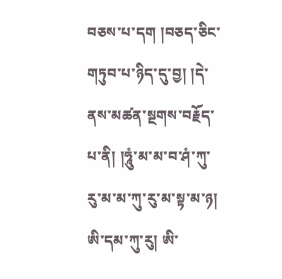བཅས་པ་དག །བཅད་ཅིང་གཏུབ་པ་ཉིད་དུ་བྱ། །དེ་ནས་མཚན་སྔགས་བརྗོད་པ་ནི། །ཧཱུཾ་མ་མ་བ་ཤཾ་ཀུ་རུ་མ་མ་ཀུ་རུ་མ་སྟ་མ་ཉ། ཨི་དམ་ཀུ་རུ། ཨི་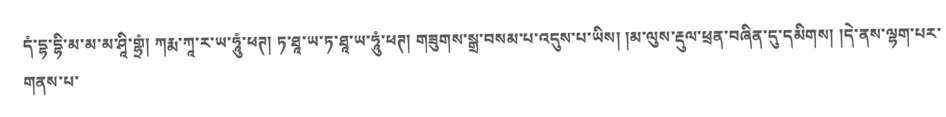དཾ་དྷ་དྷི་མ་མ་མ་ཤཱི་གྷྲཾ། ཀརྨ་ཀཱ་ར་ཡ་ཧཱུཾ་ཕཊ། ཏ་ཐཱ་ཡ་ཏ་ཐཱ་ཡ་ཧཱུཾ་ཕཊ། གཟུགས་སྒྲ་བསམ་པ་འདུས་པ་ཡིས། །མ་ལུས་རྡུལ་ཕྲན་བཞིན་དུ་དམིགས། །དེ་ནས་ལྷག་པར་གནས་པ་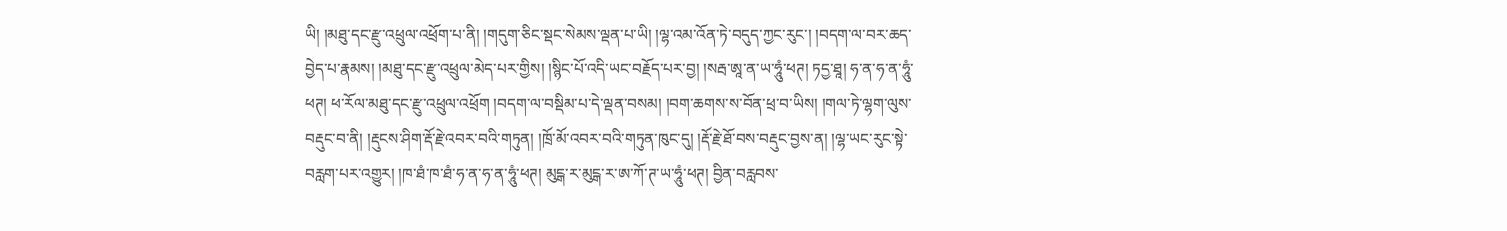ཡི། །མཐུ་དང་རྫུ་འཕྲུལ་འཕྲོག་པ་ནི། །གདུག་ཅིང་སྡང་སེམས་ལྡན་པ་ཡི། །ལྷ་འམ་འོན་ཏེ་བདུད་ཀྱང་རུང་། །བདག་ལ་བར་ཆད་བྱེད་པ་རྣམས། །མཐུ་དང་རྫུ་འཕྲུལ་མེད་པར་གྱིས། །སྙིང་པོ་འདི་ཡང་བརྗོད་པར་བྱ། །སརྦ་ཨཱ་ན་ཡ་ཧཱུཾ་ཕཊ། ཏདྱ་ཐཱ། ཧ་ན་ཧ་ན་ཧཱུཾ་ཕཊ། ཕ་རོལ་མཐུ་དང་རྫུ་འཕྲུལ་འཕྲོག །བདག་ལ་བསྡིམ་པ་དེ་ལྡན་བསམ། །བག་ཆགས་ས་བོན་ཕྲ་བ་ཡིས། །གལ་ཏེ་ལྷག་ལུས་བརྡུང་བ་ནི། །རྡུངས་ཤིག་རྡོ་རྗེ་འབར་བའི་གཏུན། །ཁྲོ་མོ་འབར་བའི་གཏུན་ཁུང་དུ། །རྡོ་རྗེ་ཐོ་བས་བརྡུང་བྱས་ན། །ལྷ་ཡང་རུང་སྟེ་བརླག་པར་འགྱུར། །ཁ་ཐཾ་ཁ་ཐཾ་ཧ་ན་ཧ་ན་ཧཱུཾ་ཕཊ། མུངྒ་ར་མུངྒ་ར་ཨ་ཀོ་ཊ་ཡ་ཧཱུཾ་ཕཊ། བྱིན་བརླབས་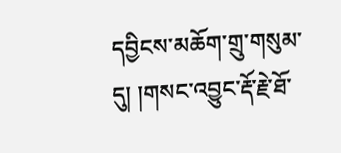དབྱིངས་མཆོག་གྲུ་གསུམ་དུ། །གསང་འབྱུང་རྡོ་རྗེ་ཐོ་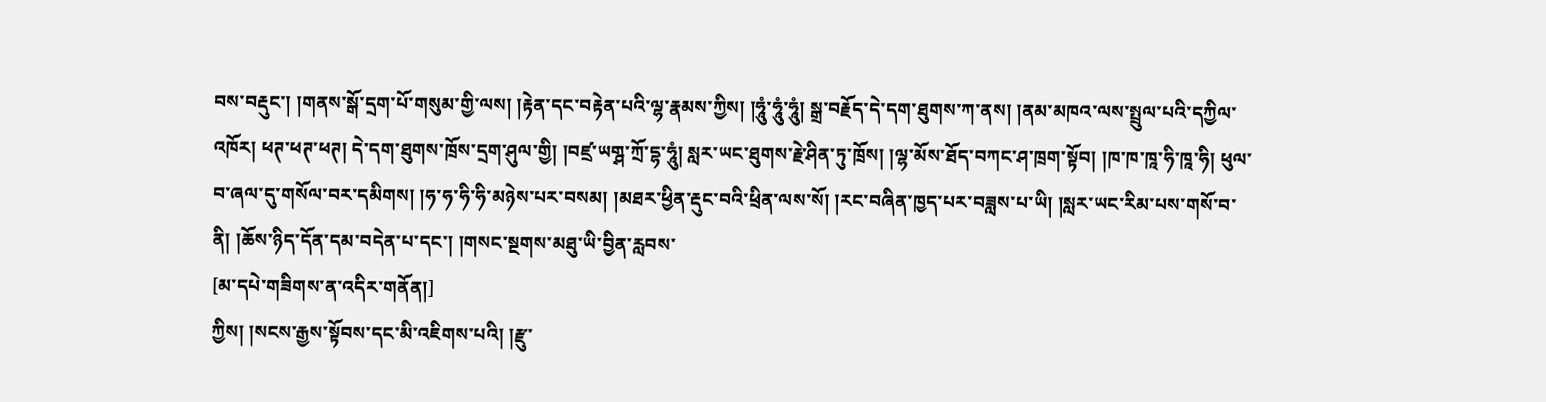བས་བརྡུང་། །གནས་སྒོ་དྲག་པོ་གསུམ་གྱི་ལས། །རྟེན་དང་བརྟེན་པའི་ལྷ་རྣམས་ཀྱིས། །ཧཱུཾ་ཧཱུཾ་ཧཱུཾ། སྒྲ་བརྗོད་དེ་དག་ཐུགས་ཀ་ནས། །ནམ་མཁའ་ལས་སྤྲུལ་པའི་དཀྱིལ་འཁོར། ཕཊ་ཕཊ་ཕཊ། དེ་དག་ཐུགས་ཁྲོས་དྲག་ཤུལ་གྱི། །བཛྲ་ཡགྴ་ཀྲོ་དྷ་ཧཱུཾ། སླར་ཡང་ཐུགས་རྗེ་ཤིན་ཏུ་ཁྲོས། །ལྷ་མོས་ཐོད་བཀང་ཤ་ཁྲག་སྟོབ། །ཁ་ཁ་ཁཱ་ཧི་ཁཱ་ཧི། ཕུལ་བ་ཞལ་དུ་གསོལ་བར་དམིགས། །ཧ་ཧ་ཧི་ཧི་མཉེས་པར་བསམ། །མཐར་ཕྱིན་རྡུང་བའི་ཕྲིན་ལས་སོ། །རང་བཞིན་ཁྱད་པར་བཟླས་པ་ཡི། །སླར་ཡང་རིམ་པས་གསོ་བ་ནི། །ཆོས་ཉིད་དོན་དམ་བདེན་པ་དང་། །གསང་སྔགས་མཐུ་ཡི་བྱིན་རླབས་
[མ་དཔེ་གཟིགས་ན་འདིར་གནོན།]
ཀྱིས། །སངས་རྒྱས་སྟོབས་དང་མི་འཇིགས་པའི། །རྫུ་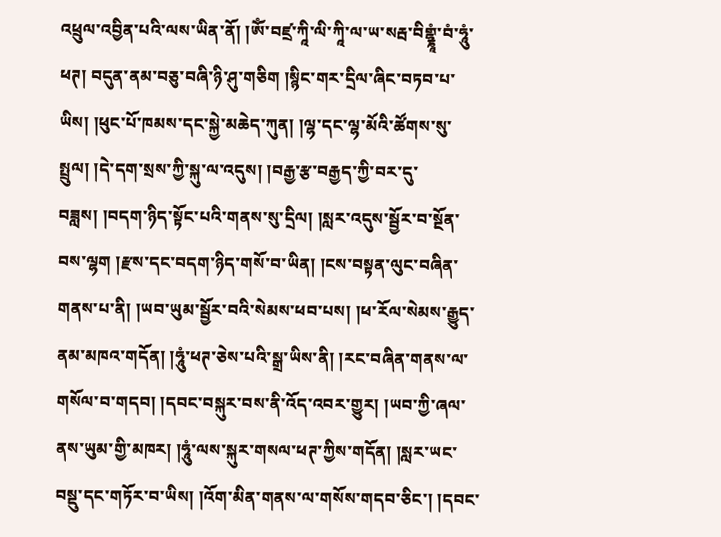འཕྲུལ་འབྱིན་པའི་ལས་ཡིན་ནོ། །ཨོཾ་བཛྲ་ཀཱི་ལི་ཀཱི་ལ་ཡ་སརྦ་བིགྷྣཱཾ་བཾ་ཧཱུཾ་ཕཊ། བདུན་ནམ་བཅུ་བཞི་ཉི་ཤུ་གཅིག །སྙིང་གར་དྲིལ་ཞིང་བཏབ་པ་ཡིས། །ཕུང་པོ་ཁམས་དང་སྐྱེ་མཆེད་ཀུན། །ལྷ་དང་ལྷ་མོའི་ཚོགས་སུ་སྤྲུལ། །དེ་དག་སྲས་ཀྱི་སྐུ་ལ་འདུས། །བརྒྱ་རྩ་བརྒྱད་ཀྱི་བར་དུ་བཟླས། །བདག་ཉིད་སྟོང་པའི་གནས་སུ་དྲིལ། །སླར་འདུས་སྦྱོར་བ་སྔོན་བས་ལྷག །རྫས་དང་བདག་ཉིད་གསོ་བ་ཡིན། །ངས་བསྟན་ལུང་བཞིན་གནས་པ་ནི། །ཡབ་ཡུམ་སྦྱོར་བའི་སེམས་ཕབ་པས། །ཕ་རོལ་སེམས་རྒྱུད་ནམ་མཁའ་གདོན། །ཧཱུཾ་ཕཊ་ཅེས་པའི་སྒྲ་ཡིས་ནི། །རང་བཞིན་གནས་ལ་གསོལ་བ་གདབ། །དབང་བསྐུར་བས་ནི་འོད་འབར་གྱུར། །ཡབ་ཀྱི་ཞལ་ནས་ཡུམ་གྱི་མཁར། །ཧཱུཾ་ལས་སྐུར་གསལ་ཕཊ་ཀྱིས་གདོན། །སླར་ཡང་བསྡུ་དང་གཏོར་བ་ཡིས། །འོག་མིན་གནས་ལ་གསོས་གདབ་ཅིང་། །དབང་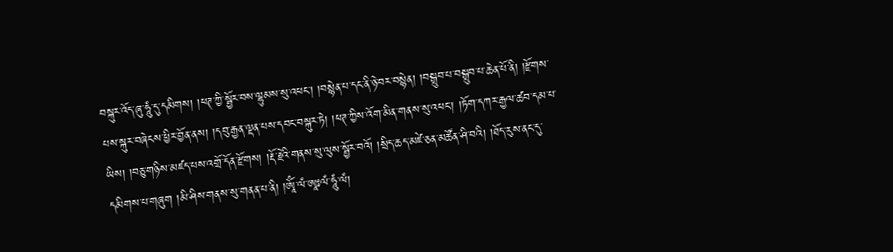བསྐུར་འོད་ཞུ་ཧཱུཾ་དུ་དམིགས། །ཕཊ་ཀྱི་སྦྱོར་བས་ལྷུམས་སུ་འཕང་། །བསྙེན་པ་དང་ནི་ཉེ་བར་བསྙེན། །བསྒྲུབ་པ་བསྒྲུབ་པ་ཆེན་པོ་ནི། །རྫོགས་པས་སྐུར་བཞེངས་ཕྱིར་བྱོན་ནས། །དབུ་རྒྱན་ལྡན་པས་དབང་བསྐུར་ཏེ། །ཕཊ་ཀྱིས་འོག་མིན་གནས་སུ་འཕང་། །ཏོག་དཀར་རྒྱལ་ཚབ་དམ་པ་ཡིས། །བཅུ་གཉིས་མཛད་པས་འགྲོ་དོན་རྫོགས། །རྡོ་རྗེའི་གནས་སུ་ལུས་སྦྱོར་བའོ། །སྲིད་ཆད་མཛེ་ཅན་མཚོན་ཤི་བའི། །ཐོད་རུས་ནང་དུ་དམིགས་པ་གཞུག །མི་ཤིས་གནས་སུ་གནན་པ་ནི། །ཨཱོཾ་ལཾ་ཨཱཿལཾ་ཧཱུཾ་ལཾ།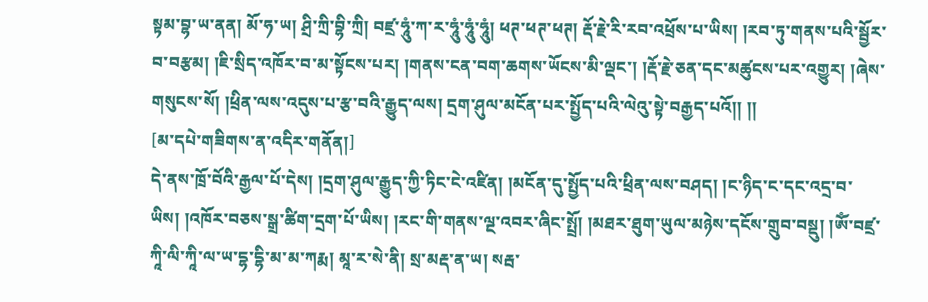སྟམ་བྷ་ཡ་ནན། མོ་ཧ་ཡ། ཤྲི་ཀྲི་བྷི་ཀྲི། བཛྲ་ཧཱུཾ་ཀ་ར་ཧཱུཾ་ཧཱུཾ་ཧཱུཾ། ཕཊ་ཕཊ་ཕཊ། རྡོ་རྗེ་རི་རབ་འཕྲོས་པ་ཡིས། །རབ་ཏུ་གནས་པའི་སྦྱོར་བ་བརྩམ། །ཇི་སྲིད་འཁོར་བ་མ་སྟོངས་པར། །གནས་ངན་བག་ཆགས་ཡོངས་མི་ལྡང་། །རྡོ་རྗེ་ཅན་དང་མཚུངས་པར་འགྱུར། །ཞེས་གསུངས་སོ། །ཕྲིན་ལས་འདུས་པ་རྩ་བའི་རྒྱུད་ལས། དྲག་ཤུལ་མངོན་པར་སྤྱོད་པའི་ལེའུ་སྟེ་བརྒྱད་པའོ།། །།
[མ་དཔེ་གཟིགས་ན་འདིར་གནོན།]
དེ་ནས་ཁྲོ་བོའི་རྒྱལ་པོ་དེས། །དྲག་ཤུལ་རྒྱུད་ཀྱི་ཏིང་ངེ་འཛིན། །མངོན་དུ་སྤྱོད་པའི་ཕྲིན་ལས་བཤད། །ང་ཉིད་ང་དང་འདྲ་བ་ཡིས། །འཁོར་བཅས་སྒྲ་ཚིག་དྲག་པོ་ཡིས། །རང་གི་གནས་ལྔ་འབར་ཞིང་སྤྲོ། །མཐར་ཐུག་ཡུལ་མཉེས་དངོས་གྲུབ་བསྡུ། །ཨོཾ་བཛྲ་ཀཱི་ལི་ཀཱི་ལ་ཡ་དྷ་དྷི་མ་མ་ཀརྨ། མཱ་ར་སེ་ནི། སྲ་མརྡ་ན་ཡ། སརྦ་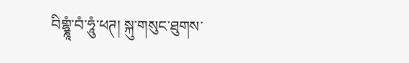བིགྷྣཱཾ་བཾ་ཧཱུཾ་ཕཊ། སྐུ་གསུང་ཐུགས་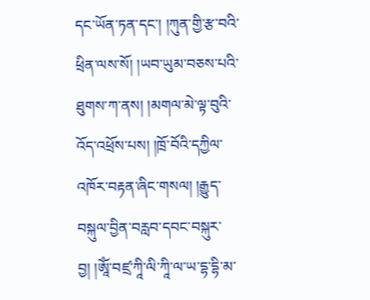དང་ཡོན་ཏན་དང་། །ཀུན་གྱི་རྩ་བའི་ཕྲིན་ལས་སོ། །ཡབ་ཡུམ་བཅས་པའི་ཐུགས་ཀ་ནས། །མགལ་མེ་ལྟ་བུའི་འོད་འཕྲོས་པས། །ཁྲོ་བོའི་དཀྱིལ་འཁོར་བརྟན་ཞིང་གསལ། །རྒྱུད་བསྐུལ་བྱིན་བརླབ་དབང་བསྐུར་བྱ། །ཨཱོཾ་བཛྲ་ཀཱི་ལི་ཀཱི་ལ་ཡ་དྷ་དྷི་མ་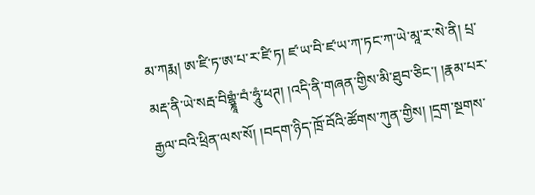མ་ཀརྨ། ཨ་ཛི་ཏ་ཨ་པ་ར་ཛི་ཏ། ཛ་ཡ་བི་ཛ་ཡ་ཀ་ཏང་ཀ་ཡེ་མཱ་ར་སེ་ནི། པྲ་མརྡ་ནི་ཡེ་སརྦ་བིགྷྣཱཾ་བཾ་ཧཱུཾ་ཕཊ། །འདི་ནི་གཞན་གྱིས་མི་ཐུབ་ཅིང་། །རྣམ་པར་རྒྱལ་བའི་ཕྲིན་ལས་སོ། །བདག་ཉིད་ཁྲོ་བོའི་ཚོགས་ཀུན་གྱིས། །དྲག་སྔགས་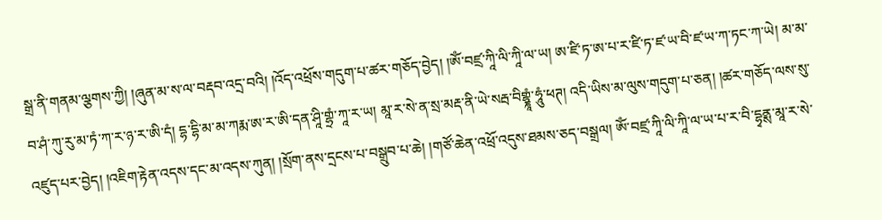སྒྲ་ནི་གནམ་ལྕགས་ཀྱི། །ཞུན་མ་ས་ལ་བརྡབ་འདྲ་བའི། །འོད་འཕྲོས་གདུག་པ་ཚར་གཅོད་བྱེད། །ཨོཾ་བཛྲ་ཀཱི་ལི་ཀཱི་ལ་ཡ། ཨ་ཛི་ཏ་ཨ་པ་ར་ཛི་ཏ་ཛ་ཡ་བི་ཛ་ཡ་ཀ་ཏང་ཀ་ཡེ། མ་མ་བ་ཤཾ་ཀུ་རུ་མ་ཏཾ་ཀ་ར་ཉ་ར་ཨི་དཾ། དྷ་དྷི་མ་མ་ཀརྨ་ཨ་ར་ཨི་དན་ཤཱི་གྷྲཾ་ཀཱ་ར་ཡ། མཱ་ར་སེ་ན་སྲ་མརྡ་ནི་ཡེ་སརྦ་བིགྷྣཱཾ་ཧཱུཾ་ཕཊ། འདི་ཡིས་མ་ལུས་གདུག་པ་ཅན། །ཚར་གཅོད་ལས་སུ་འཛུད་པར་བྱེད། །འཇིག་རྟེན་འདས་དང་མ་འདས་ཀུན། །སྲོག་ནས་དྲངས་པ་བསྒྲུབ་པ་ཆེ། །གཙོ་ཆེན་འཕྲོ་འདུས་ཐམས་ཅད་བསྒྲལ། ཨོཾ་བཛྲ་ཀཱི་ལི་ཀཱི་ལ་ཡ་པ་ར་བི་དྷྭནྶ་མཱ་ར་སེ་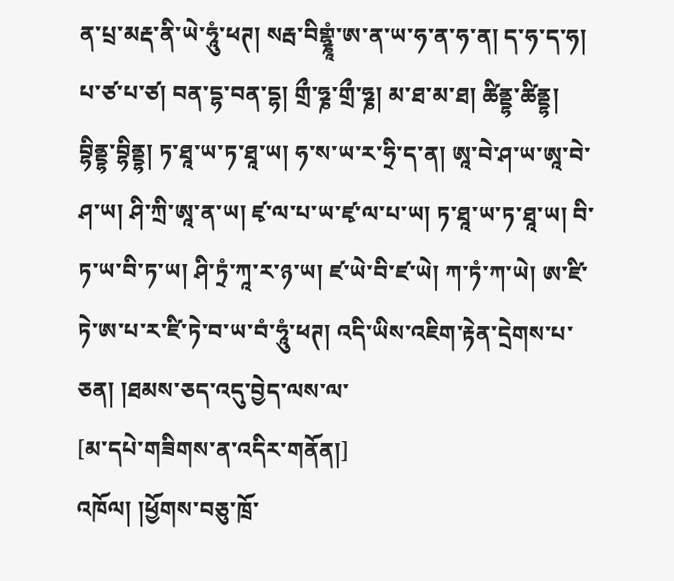ན་པྲ་མརྡ་ནི་ཡེ་ཧཱུཾ་ཕཊ། སརྦ་བིགྷྣཱཾ་ཨ་ན་ཡ་ཧ་ན་ཧ་ན། ད་ཧ་ད་ཧ། པ་ཙ་པ་ཙ། བན་དྷ་བན་དྷ། གྲྀ་ཧྞ་གྲྀ་ཧྞ། མ་ཐ་མ་ཐ། ཚིནྡྷ་ཚིནྡྷ། བྷིནྡྷ་བྷིནྡྷ། ཏ་ཐཱ་ཡ་ཏ་ཐཱ་ཡ། ཧ་ས་ཡ་ར་ཧྲི་ད་ན། ཨཱ་བེ་ཤ་ཡ་ཨཱ་བེ་ཤ་ཡ། ཤི་ཀྲི་ཨཱ་ན་ཡ། ཛྭ་ལ་པ་ཡ་ཛྭ་ལ་པ་ཡ། ཏ་ཐཱ་ཡ་ཏ་ཐཱ་ཡ། བི་ཏ་ཡ་བི་ཏ་ཡ། ཤི་ཏྲཾ་ཀཱ་ར་ཉ་ཡ། ཛ་ཡེ་བི་ཛ་ཡེ། ཀ་ཏཾ་ཀ་ཡེ། ཨ་ཛི་ཏེ་ཨ་པ་ར་ཛི་ཏེ་བ་ཡ་བཾ་ཧཱུཾ་ཕཊ། འདི་ཡིས་འཇིག་རྟེན་དྲེགས་པ་ཅན། །ཐམས་ཅད་འདུ་བྱེད་ལས་ལ་
[མ་དཔེ་གཟིགས་ན་འདིར་གནོན།]
འཁོལ། །ཕྱོགས་བཅུ་ཁྲོ་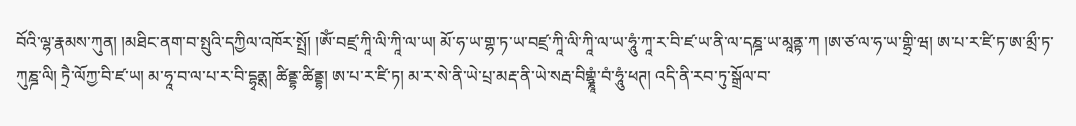བོའི་ལྷ་རྣམས་ཀུན། །མཐིང་ནག་བ་སྤུའི་དཀྱིལ་འཁོར་སྤྲོ། །ཨོཾ་བཛྲ་ཀཱི་ལི་ཀཱི་ལ་ཡ། མོ་ཧ་ཡ་གྷ་ཏ་ཡ་བཛྲ་ཀཱི་ལི་ཀཱི་ལ་ཡ་ཧཱུཾ་ཀཱ་ར་བི་ཛ་ཡ་ནི་ལ་དཎྜ་ཡ་མཱནྟ་ཀ །ཨ་ཙ་ལ་ཧ་ཡ་གྷྲི་ཝ། ཨ་པ་ར་ཛི་ཏ་ཨ་མྲྀ་ཏ་ཀུཎྜ་ལི། ཏྲཻ་ལོཀྱ་བི་ཛ་ཡ། མ་ཧཱ་བ་ལ་པ་ར་བི་དྷྭནྶ། ཚིནྡྷ་ཚིནྡྷ། ཨ་པ་ར་ཛི་ཏ། མ་ར་སེ་ནི་ཡེ་པྲ་མརྡ་ནི་ཡེ་སརྦ་བིགྷྣཱཾ་བཾ་ཧཱུཾ་ཕཊ། འདི་ནི་རབ་ཏུ་སྒྲོལ་བ་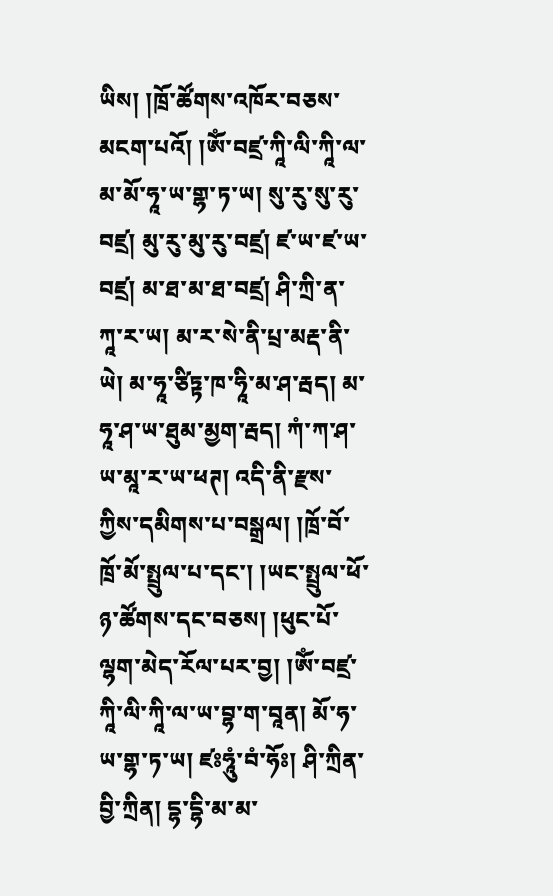ཡིས། །ཁྲོ་ཚོགས་འཁོར་བཅས་མངག་པའོ། །ཨོཾ་བཛྲ་ཀཱི་ལི་ཀཱི་ལ་མ་མོ་ཧཱ་ཡ་གྷ་ཏ་ཡ། སུ་རུ་སུ་རུ་བཛྲ། མུ་རུ་མུ་རུ་བཛྲ། ཛ་ཡ་ཛ་ཡ་བཛྲ། མ་ཐ་མ་ཐ་བཛྲ། ཤི་ཀྲི་ན་ཀཱ་ར་ཡ། མ་ར་སེ་ནི་པྲ་མརྡ་ནི་ཡེ། མ་ཧཱ་ཙིཏྟ་ཁ་ཧཱི་མ་ཤ་རྦད། མ་ཧཱ་ཤ་ཡ་ཐུམ་མྱག་རྦད། ཀཾ་ཀ་ཤ་ཡ་མཱ་ར་ཡ་ཕཊ། འདི་ནི་རྫས་ཀྱིས་དམིགས་པ་བསྒྲལ། །ཁྲོ་བོ་ཁྲོ་མོ་སྤྲུལ་པ་དང་། །ཡང་སྤྲུལ་ཕོ་ཉ་ཚོགས་དང་བཅས། །ཕུང་པོ་ལྷག་མེད་རོལ་པར་བྱ། །ཨོཾ་བཛྲ་ཀཱི་ལི་ཀཱི་ལ་ཡ་བྷ་ག་བཱན། མོ་ཧ་ཡ་གྷ་ཏ་ཡ། ཛཿཧཱུཾ་བཾ་ཧོཿ། ཤི་ཀྲིན་བྱི་ཀྲིན། དྷ་དྷི་མ་མ་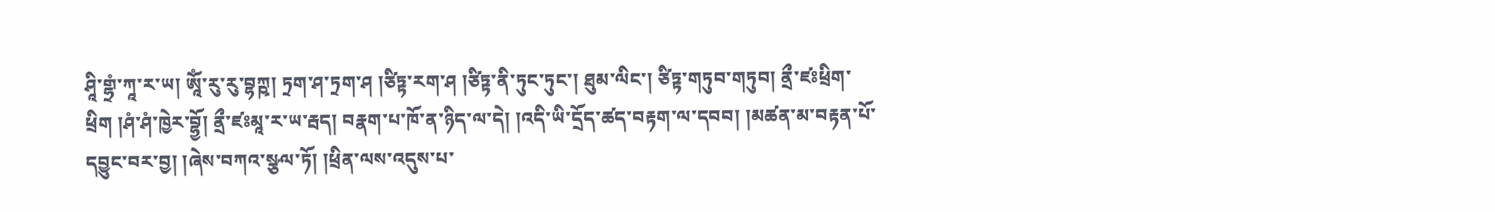ཤཱི་གྷྲཾ་ཀཱ་ར་ཡ། ཨཱོཾ་རུ་རུ་བྷཀྵ། ཏྲག་ཤ་ཏྲག་ཤ །ཙིཏྟ་རག་ཤ །ཙིཏྟ་ནི་ཏུང་ཏུང་། ཐུམ་ལིང་། ཙིཏྟ་གཏུབ་གཏུབ། ནྲྀ་ཛཿཕྲིག་ཕྲིག །ཤཾ་ཤཾ་ཁྱེར་བྷྱོ། ནྲྀ་ཛཿམཱ་ར་ཡ་རྦད། བརྣག་པ་ཁོ་ན་ཉིད་ལ་དེ། །འདི་ཡི་དྲོད་ཚད་བརྟག་ལ་དབབ། །མཚན་མ་བརྟན་པོ་དབྱུང་བར་བྱ། །ཞེས་བཀའ་སྩལ་ཏོ། །ཕྲིན་ལས་འདུས་པ་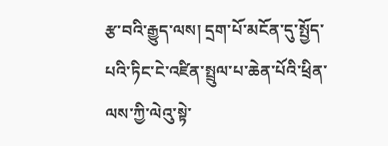རྩ་བའི་རྒྱུད་ལས། དྲག་པོ་མངོན་དུ་སྤྱོད་པའི་ཏིང་ངེ་འཛིན་སྤྲུལ་པ་ཆེན་པོའི་ཕྲིན་ལས་ཀྱི་ལེའུ་སྟེ་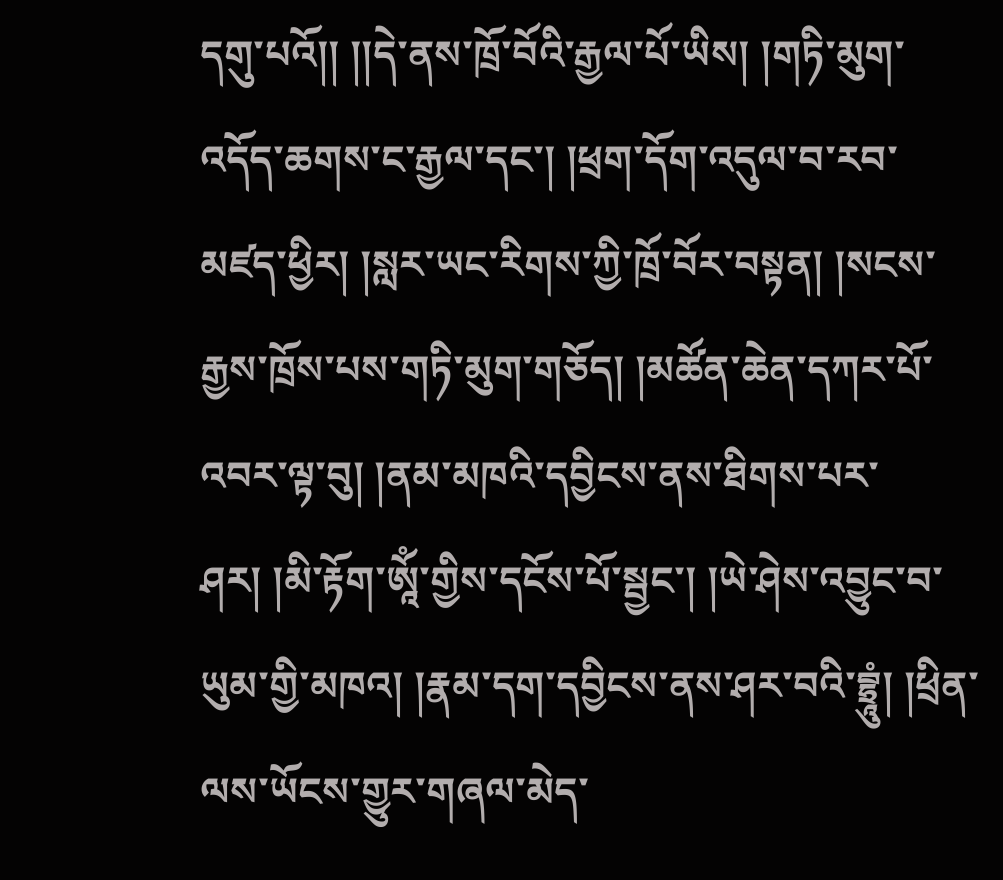དགུ་པའོ།། །།དེ་ནས་ཁྲོ་བོའི་རྒྱལ་པོ་ཡིས། །གཏི་མུག་འདོད་ཆགས་ང་རྒྱལ་དང་། །ཕྲག་དོག་འདུལ་བ་རབ་མཛད་ཕྱིར། །སླར་ཡང་རིགས་ཀྱི་ཁྲོ་བོར་བསྟན། །སངས་རྒྱས་ཁྲོས་པས་གཏི་མུག་གཅོད། །མཚོན་ཆེན་དཀར་པོ་འབར་ལྟ་བུ། །ནམ་མཁའི་དབྱིངས་ནས་ཐིགས་པར་ཤར། །མི་རྟོག་ཨཱོཾ་གྱིས་དངོས་པོ་སྦྱང་། །ཡེ་ཤེས་འབྱུང་བ་ཡུམ་གྱི་མཁའ། །རྣམ་དག་དབྱིངས་ནས་ཤར་བའི་བྷྲཱུཾ། །ཕྲིན་ལས་ཡོངས་གྱུར་གཞལ་མེད་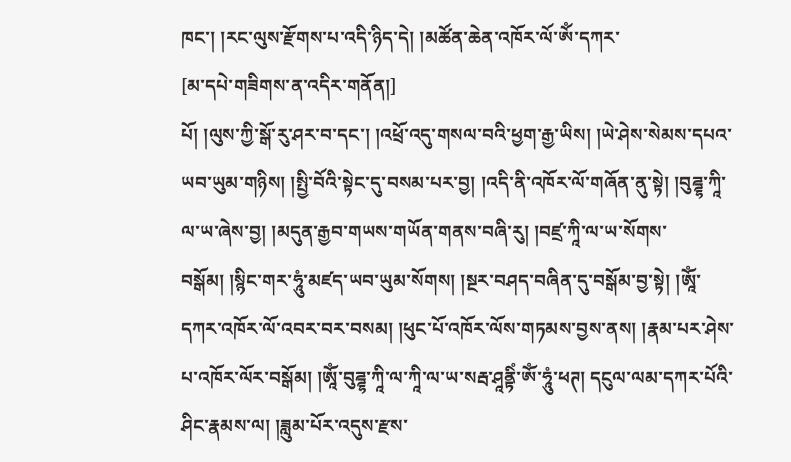ཁང་། །རང་ལུས་རྫོགས་པ་འདི་ཉིད་དེ། །མཚོན་ཆེན་འཁོར་ལོ་ཨོཾ་དཀར་
[མ་དཔེ་གཟིགས་ན་འདིར་གནོན།]
པོ། །ལུས་ཀྱི་སྒོ་རུ་ཤར་བ་དང་། །འཕྲོ་འདུ་གསལ་བའི་ཕྱག་རྒྱ་ཡིས། །ཡེ་ཤེས་སེམས་དཔའ་ཡབ་ཡུམ་གཉིས། །སྤྱི་བོའི་སྟེང་དུ་བསམ་པར་བྱ། །འདི་ནི་འཁོར་ལོ་གཞོན་ནུ་སྟེ། །བུཌྜྷ་ཀཱི་ལ་ཡ་ཞེས་བྱ། །མདུན་རྒྱབ་གཡས་གཡོན་གནས་བཞི་རུ། །བཛྲ་ཀཱི་ལ་ཡ་སོགས་བསྒོམ། །སྙིང་གར་ཧཱུཾ་མཛད་ཡབ་ཡུམ་སོགས། །སྔར་བཤད་བཞིན་དུ་བསྒོམ་བྱ་སྟེ། །ཨཱོཾ་དཀར་འཁོར་ལོ་འབར་བར་བསམ། །ཕུང་པོ་འཁོར་ལོས་གཏམས་བྱས་ནས། །རྣམ་པར་ཤེས་པ་འཁོར་ལོར་བསྒོམ། །ཨཱོཾ་བུཌྜྷ་ཀཱི་ལ་ཀཱི་ལ་ཡ་སརྦ་ཤཱནྟིཾ་ཨོཾ་ཧཱུཾ་ཕཊ། དངུལ་ལམ་དཀར་པོའི་ཤིང་རྣམས་ལ། །ཟླུམ་པོར་འདུས་རྫས་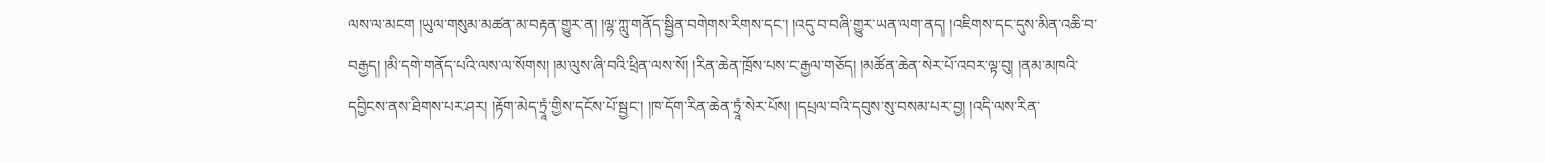ལས་ལ་མངག །ཡུལ་གསུམ་མཚན་མ་བརྟན་གྱུར་ན། །ལྷ་ཀླུ་གནོད་སྦྱིན་བགེགས་རིགས་དང་། །འདུ་བ་བཞི་གྱུར་ཡན་ལག་ནད། །འཇིགས་དང་དུས་མིན་འཆི་བ་བརྒྱད། །མི་དགེ་གནོད་པའི་ལས་ལ་སོགས། །མ་ལུས་ཞི་བའི་ཕྲིན་ལས་སོ། །རིན་ཆེན་ཁྲོས་པས་ང་རྒྱལ་གཅོད། །མཚོན་ཆེན་སེར་པོ་འབར་ལྟ་བུ། །ནམ་མཁའི་དབྱིངས་ནས་ཐིགས་པར་ཤར། །རྟོག་མེད་ཏྲཱཾ་གྱིས་དངོས་པོ་སྦྱང་། །ཁ་དོག་རིན་ཆེན་ཏྲཱཾ་སེར་པོས། །དཔྲལ་བའི་དབུས་སུ་བསམ་པར་བྱ། །འདི་ལས་རིན་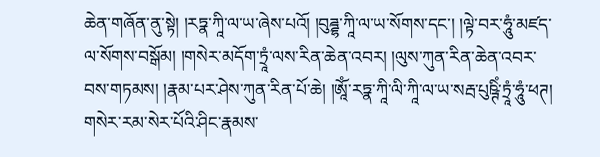ཆེན་གཞོན་ནུ་སྟེ། །རཏྣ་ཀཱི་ལ་ཡ་ཞེས་པའོ། །བུཌྜྷ་ཀཱི་ལ་ཡ་སོགས་དང་། །ལྟེ་བར་ཧཱུཾ་མཛད་ལ་སོགས་བསྒོམ། །གསེར་མདོག་ཏྲཱཾ་ལས་རིན་ཆེན་འབར། །ལུས་ཀུན་རིན་ཆེན་འབར་བས་གཏམས། །རྣམ་པར་ཤེས་ཀུན་རིན་པོ་ཆེ། །ཨཱོཾ་རཏྣ་ཀཱི་ལི་ཀཱི་ལ་ཡ་སརྦ་པུཥྚིཾ་ཏྲཱཾ་ཧཱུཾ་ཕཊ། གསེར་རམ་སེར་པོའི་ཤིང་རྣམས་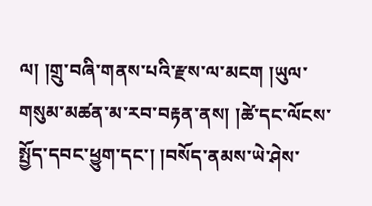ལ། །གྲུ་བཞི་གནས་པའི་རྫས་ལ་མངག །ཡུལ་གསུམ་མཚན་མ་རབ་བརྟན་ནས། །ཚེ་དང་ལོངས་སྤྱོད་དབང་ཕྱུག་དང་། །བསོད་ནམས་ཡེ་ཤེས་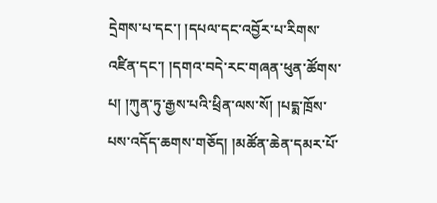དྲེགས་པ་དང་། །དཔལ་དང་འབྱོར་པ་རིགས་འཛིན་དང་། །དགའ་བདེ་རང་གཞན་ཕུན་ཚོགས་པ། །ཀུན་ཏུ་རྒྱས་པའི་ཕྲིན་ལས་སོ། །པདྨ་ཁྲོས་པས་འདོད་ཆགས་གཅོད། །མཚོན་ཆེན་དམར་པོ་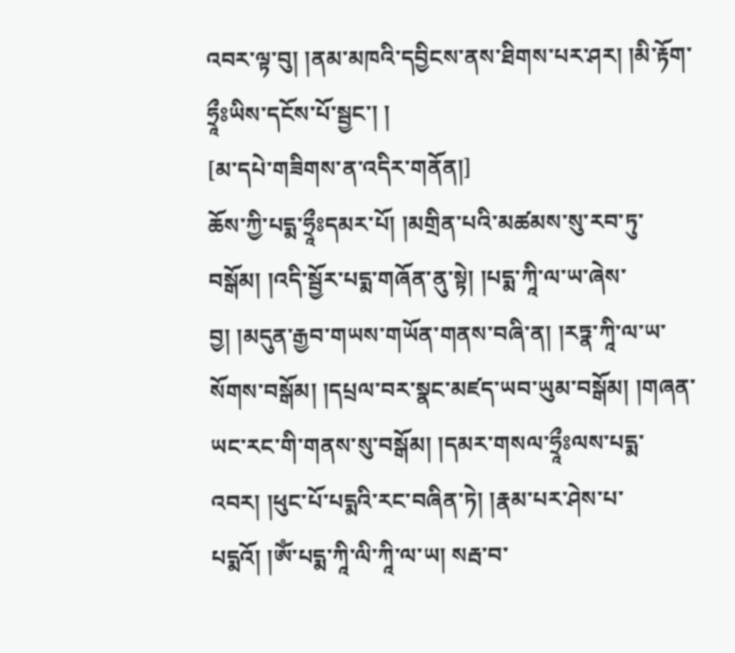འབར་ལྟ་བུ། །ནམ་མཁའི་དབྱིངས་ནས་ཐིགས་པར་ཤར། །མི་རྟོག་ཧྲཱྀཿཡིས་དངོས་པོ་སྦྱང་། །
[མ་དཔེ་གཟིགས་ན་འདིར་གནོན།]
ཆོས་ཀྱི་པདྨ་ཧྲཱྀཿདམར་པོ། །མགྲིན་པའི་མཚམས་སུ་རབ་ཏུ་བསྒོམ། །འདི་སྦྱོར་པདྨ་གཞོན་ནུ་སྟེ། །པདྨ་ཀཱི་ལ་ཡ་ཞེས་བྱ། །མདུན་རྒྱབ་གཡས་གཡོན་གནས་བཞི་ན། །རཏྣ་ཀཱི་ལ་ཡ་སོགས་བསྒོམ། །དཔྲལ་བར་སྣང་མཛད་ཡབ་ཡུམ་བསྒོམ། །གཞན་ཡང་རང་གི་གནས་སུ་བསྒོམ། །དམར་གསལ་ཧྲཱྀཿལས་པདྨ་འབར། །ཕུང་པོ་པདྨའི་རང་བཞིན་ཏེ། །རྣམ་པར་ཤེས་པ་པདྨའོ། །ཨོཾ་པདྨ་ཀཱི་ལི་ཀཱི་ལ་ཡ། སརྦ་བ་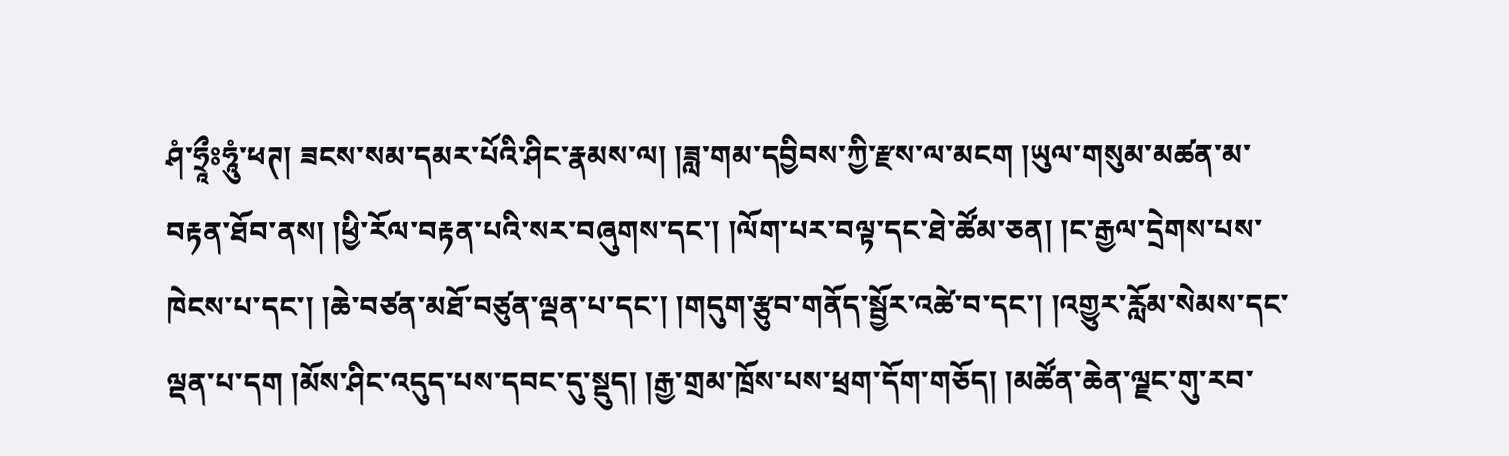ཤཾ་ཧྲཱྀཿཧཱུཾ་ཕཊ། ཟངས་སམ་དམར་པོའི་ཤིང་རྣམས་ལ། །ཟླ་གམ་དབྱིབས་ཀྱི་རྫས་ལ་མངག །ཡུལ་གསུམ་མཚན་མ་བརྟན་ཐོབ་ནས། །ཕྱི་རོལ་བརྟན་པའི་སར་བཞུགས་དང་། །ལོག་པར་བལྟ་དང་ཐེ་ཚོམ་ཅན། །ང་རྒྱལ་དྲེགས་པས་ཁེངས་པ་དང་། །ཆེ་བཙན་མཐོ་བཙུན་ལྡན་པ་དང་། །གདུག་རྩུབ་གནོད་སྦྱོར་འཚེ་བ་དང་། །འགྱུར་རློམ་སེམས་དང་ལྡན་པ་དག །མོས་ཤིང་འདུད་པས་དབང་དུ་སྡུད། །རྒྱ་གྲམ་ཁྲོས་པས་ཕྲག་དོག་གཅོད། །མཚོན་ཆེན་ལྗང་གུ་རབ་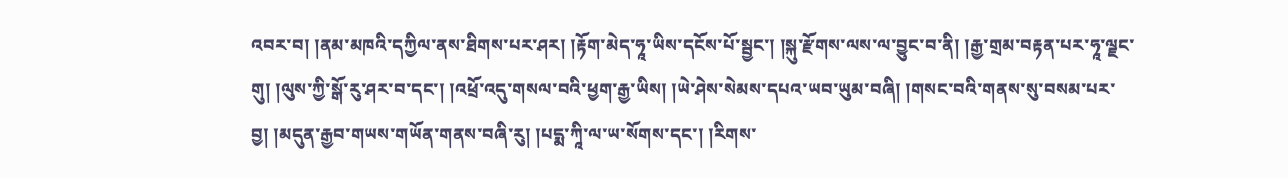འབར་བ། །ནམ་མཁའི་དཀྱིལ་ནས་ཐིགས་པར་ཤར། །རྟོག་མེད་ཧཱ་ཡིས་དངོས་པོ་སྦྱང་། །སྐུ་རྫོགས་ལས་ལ་བྱུང་བ་ནི། །རྒྱ་གྲམ་བརྟན་པར་ཧཱ་ལྗང་གུ། །ལུས་ཀྱི་སྒོ་རུ་ཤར་བ་དང་། །འཕྲོ་འདུ་གསལ་བའི་ཕྱག་རྒྱ་ཡིས། །ཡེ་ཤེས་སེམས་དཔའ་ཡབ་ཡུམ་བཞི། །གསང་བའི་གནས་སུ་བསམ་པར་བྱ། །མདུན་རྒྱབ་གཡས་གཡོན་གནས་བཞི་རུ། །པདྨ་ཀཱི་ལ་ཡ་སོགས་དང་། །རིགས་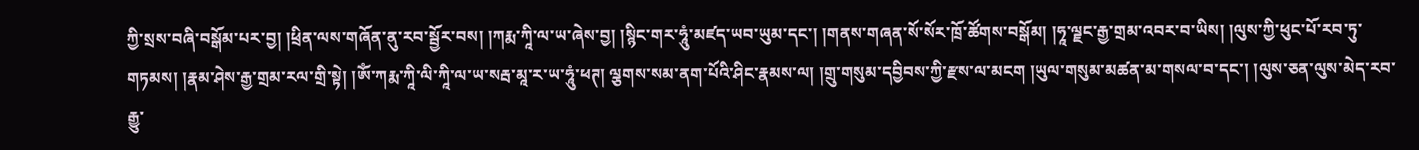ཀྱི་སྲས་བཞི་བསྒོམ་པར་བྱ། །ཕྲིན་ལས་གཞོན་ནུ་རབ་སྦྱོར་བས། །ཀརྨ་ཀཱི་ལ་ཡ་ཞེས་བྱ། །སྙིང་གར་ཧཱུཾ་མཛད་ཡབ་ཡུམ་དང་། །གནས་གཞན་སོ་སོར་ཁྲོ་ཚོགས་བསྒོམ། །ཧཱ་ལྗང་རྒྱ་གྲམ་འབར་བ་ཡིས། །ལུས་ཀྱི་ཕུང་པོ་རབ་ཏུ་གཏམས། །རྣམ་ཤེས་རྒྱ་གྲམ་རལ་གྲི་སྟེ། །ཨོཾ་ཀརྨ་ཀཱི་ལི་ཀཱི་ལ་ཡ་སརྦ་མཱ་ར་ཡ་ཧཱུཾ་ཕཊ། ལྕགས་སམ་ནག་པོའི་ཤིང་རྣམས་ལ། །གྲུ་གསུམ་དབྱིབས་ཀྱི་རྫས་ལ་མངག །ཡུལ་གསུམ་མཚན་མ་གསལ་བ་དང་། །ལུས་ཅན་ལུས་མེད་རབ་རྒྱུ་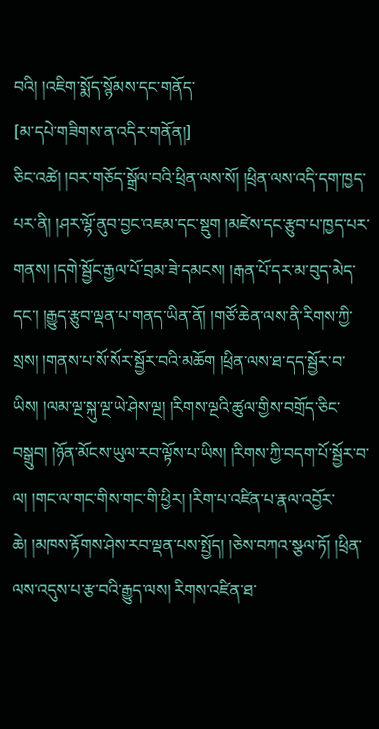བའི། །འཇིག་སྨོད་སྙོམས་དང་གནོད་
[མ་དཔེ་གཟིགས་ན་འདིར་གནོན།]
ཅིང་འཚེ། །བར་གཅོད་སྒྲོལ་བའི་ཕྲིན་ལས་སོ། །ཕྲིན་ལས་འདི་དག་ཁྱད་པར་ནི། །ཤར་ལྷོ་ནུབ་བྱང་འཇམ་དང་སྡུག །མཛེས་དང་རྩུབ་པ་ཁྱད་པར་གནས། །དགེ་སྦྱོང་རྒྱལ་པོ་བྲམ་ཟེ་དམངས། །རྒན་པོ་དར་མ་བུད་མེད་དང་། །རྒྱུད་རྩུབ་ལྡན་པ་གནད་ཡིན་ནོ། །གཙོ་ཆེན་ལས་ནི་རིགས་ཀྱི་སྲས། །གནས་པ་སོ་སོར་སྦྱོར་བའི་མཆོག །ཕྲིན་ལས་ཐ་དད་སྦྱོར་བ་ཡིས། །ལམ་ལྔ་སྐུ་ལྔ་ཡེ་ཤེས་ལྔ། །རིགས་ལྔའི་ཚུལ་གྱིས་བགྲོད་ཅིང་བསྒྲུབ། །ཉོན་མོངས་ཡུལ་རབ་ལྟོས་པ་ཡིས། །རིགས་ཀྱི་བདག་པོ་སྦྱོར་བ་ལ། །གང་ལ་གང་གིས་གང་གི་ཕྱིར། །རིག་པ་འཛིན་པ་རྣལ་འབྱོར་ཆེ། །མཁས་རྟོགས་ཤེས་རབ་ལྡན་པས་སྤྱོད། །ཅེས་བཀའ་སྩལ་ཏོ། །ཕྲིན་ལས་འདུས་པ་རྩ་བའི་རྒྱུད་ལས། རིགས་འཛིན་ཐ་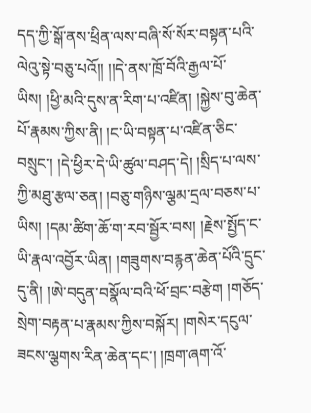དད་ཀྱི་སྒོ་ནས་ཕྲིན་ལས་བཞི་སོ་སོར་བསྟན་པའི་ལེའུ་སྟེ་བཅུ་པའོ།། །།དེ་ནས་ཁྲོ་བོའི་རྒྱལ་པོ་ཡིས། །ཕྱི་མའི་དུས་ན་རིག་པ་འཛིན། །སྐྱེས་བུ་ཆེན་པོ་རྣམས་ཀྱིས་ནི། །ང་ཡི་བསྟན་པ་འཛིན་ཅིང་བསྲུང་། །དེ་ཕྱིར་དེ་ཡི་ཚུལ་བཤད་དེ། །སྲིད་པ་ལས་ཀྱི་མཐུ་རྩལ་ཅན། །བཅུ་གཉིས་ལྕམ་དྲལ་བཅས་པ་ཡིས། །དམ་ཚིག་ཆོ་ག་རབ་སྦྱོར་བས། །རྗེས་སྤྱོད་ང་ཡི་རྣལ་འབྱོར་ཡིན། །གཟུགས་བརྙན་ཆེན་པོའི་དྲུང་དུ་ནི། །ཨེ་བདུན་བསྣོལ་བའི་ཕོ་བྲང་བརྩེག །གཅོད་སྲེག་བརྟན་པ་རྣམས་ཀྱིས་བསྐོར། །གསེར་དངུལ་ཟངས་ལྕགས་རིན་ཆེན་དང་། །ཁྲག་ཞག་འོ་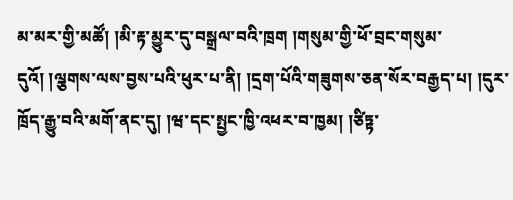མ་མར་གྱི་མཚོ། །མི་རྟ་མྱུར་དུ་བསྒྲལ་བའི་ཁྲག །གསུམ་གྱི་ཕོ་བྲང་གསུམ་དུའོ། །ལྕགས་ལས་བྱས་པའི་ཕུར་པ་ནི། །དྲག་པོའི་གཟུགས་ཅན་སོར་བརྒྱད་པ། །དུར་ཁྲོད་རྒྱུ་བའི་མགོ་ནང་དུ། །ཝ་དང་སྤྱང་ཁྱི་འཕར་བ་ཁྱམ། །ཙིཏྟ་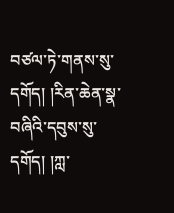བཙལ་ཏེ་གནས་སུ་དགོད། །རིན་ཆེན་སྣ་བཞིའི་དབུས་སུ་དགོད། །ཀླ་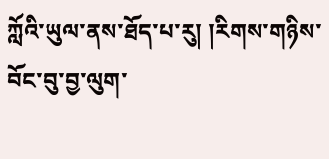ཀློའི་ཡུལ་ནས་ཐོད་པ་རུ། །རིགས་གཉིས་བོང་བུ་བྱ་ལུག་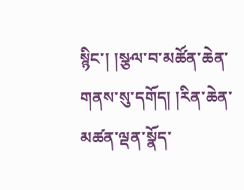སྙིང་། །སྩལ་བ་མཚོན་ཆེན་གནས་སུ་དགོད། །རིན་ཆེན་མཚན་ལྡན་སྣོད་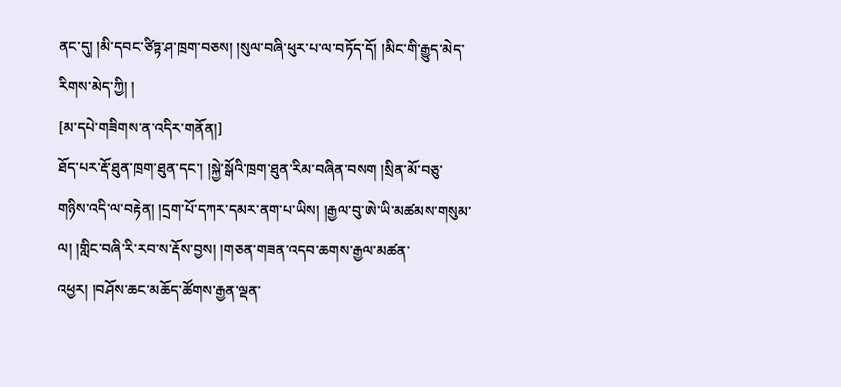ནང་དུ། །མི་དབང་ཙིཏྟ་ཤ་ཁྲག་བཅས། །སུལ་བཞི་ཕུར་པ་ལ་བཏོད་དོ། །མིང་གི་རྒྱུད་མེད་རིགས་མེད་ཀྱི། །
[མ་དཔེ་གཟིགས་ན་འདིར་གནོན།]
ཐོད་པར་རྡོ་ཐུན་ཁྲག་ཐུན་དང་། །སྐྱེ་སྒོའི་ཁྲག་ཐུན་རིམ་བཞིན་བསག །སྲིན་མོ་བཅུ་གཉིས་འདི་ལ་བརྟེན། །དྲག་པོ་དཀར་དམར་ནག་པ་ཡིས། །རྒྱལ་བུ་ཨེ་ཡི་མཚམས་གསུམ་ལ། །གླིང་བཞི་རི་རབ་ས་རྡོས་བྱས། །གཅན་གཟན་འདབ་ཆགས་རྒྱལ་མཚན་འཕྱར། །བཤོས་ཆང་མཆོད་ཚོགས་རྒྱན་ལྡན་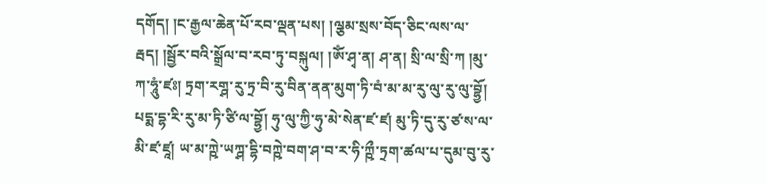དགོད། །ང་རྒྱལ་ཆེན་པོ་རབ་ལྡན་པས། །ལྕམ་སྲས་བོད་ཅིང་ལས་ལ་རྦད། །སྦྱོར་བའི་སྒྲོལ་བ་རབ་ཏུ་བསྐུལ། །ཨོཾ་ཤྭ་ན། ཤ་ན། སྲི་ལ་སྲི་ཀ །མུ་ཀ་ཧཱུཾ་ཛཿ། ཏྲག་རགྴ་རུ་ཏྲ་བི་རུ་བིན་ནན་མུག་ཏི་བཾ་མ་མ་རུ་ལུ་རུ་ལུ་བྷྱོ། པདྨ་དྷ་རི་རུ་མ་ཏི་ཙི་ལ་བྷྱོ། ཧུ་ལུ་ཀྱི་ཧུ་མེ་སེན་ཛ་ཛ། མུ་ཏི་དུ་རུ་ཙ་ས་ལ་མི་ཛ་ཛཱ། ཡ་མ་ཀྵེ་ཡཀྴ་དྷི་བཀྵེ་བག་ཤ་བ་ར་ཧི་ཀྵྀ་ཏྲག་ཚལ་པ་དུམ་བུ་རུ་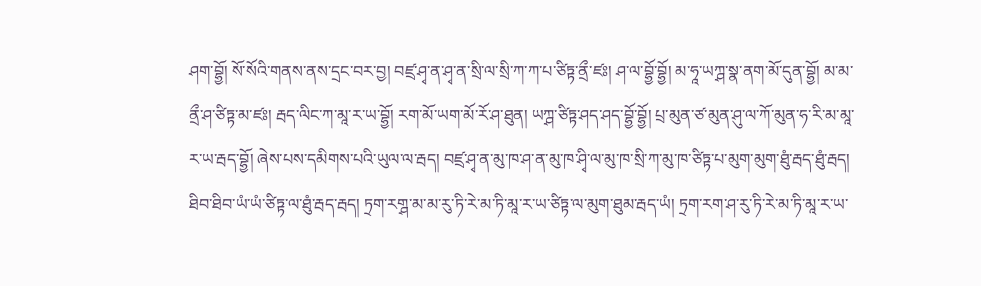ཤག་བྷྱོ། སོ་སོའི་གནས་ནས་དྲང་བར་བྱ། བཛྲ་ཤྭ་ན་ཤྭ་ན་སྲི་ལ་སྲི་ཀ་ཀ་པ་ཙིཏྟ་ནྲྀ་ཛཿ། ཤ་ལ་བྷྱོ་བྷྱོ། མ་ཧཱ་ཡཀྴ་སྣ་ནག་མོ་དུན་བྷྱོ། མ་མ་ནྲྀ་ཤ་ཙིཏྟ་མ་ཛཿ། རྦད་ལིང་ཀ་མཱ་ར་ཡ་བྷྱོ། རག་མོ་ཡག་མོ་རོ་ཤ་ཐུན། ཡཀྴ་ཙིཏྟ་ཤད་ཤད་བྷྱོ་བྷྱོ། པྲ་མུན་ཙ་མུན་ཤུ་ལ་ཀོ་མུན་ཧ་རི་མ་མཱ་ར་ཡ་རྦད་བྷྱོ། ཞེས་པས་དམིགས་པའི་ཡུལ་ལ་རྦད། བཛྲ་ཤྭ་ན་མུ་ཁ་ཤ་ན་མུ་ཁ་ཤྭི་ལ་མུ་ཁ་སྲི་ཀ་མུ་ཁ་ཙིཏྟ་པ་མུག་མུག་ཐུཾ་རྦད་ཐུཾ་རྦད། ཐིབ་ཐིབ་ཡཾ་ཡཾ་ཙིཏྟ་ལ་ཐུཾ་རྦད་རྦད། ཏྲག་རགྴ་མ་མ་རུ་ཏི་རེ་མ་ཏི་མཱ་ར་ཡ་ཙིཏྟ་ལ་མུག་ཐུམ་རྦད་ཡཾ། ཏྲག་རག་ཤ་རུ་ཏི་རེ་མ་ཏི་མཱ་ར་ཡ་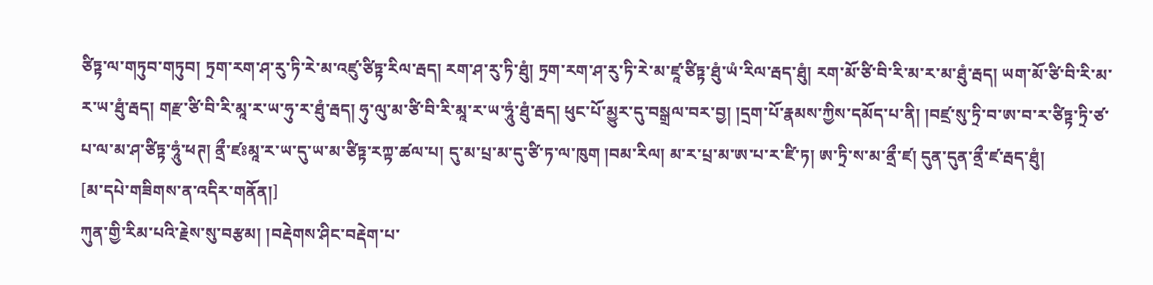ཙིཏྟ་ལ་གཏུབ་གཏུབ། ཏྲག་རག་ཤ་རུ་ཏི་རེ་མ་འཛུ་ཙིཏྟ་རིལ་རྦད། རག་ཤ་རུ་ཏི་ཐུཾ། ཏྲག་རག་ཤ་རུ་ཏི་རེ་མ་ཛཱ་ཙིཏྟ་ཐུཾ་ཡཾ་རིལ་རྦད་ཐུཾ། རག་མོ་ཙི་བི་རི་མ་ར་མ་ཐུཾ་རྦད། ཡག་མོ་ཙི་བི་རི་མ་ར་ཡ་ཐུཾ་རྦད། གརྫ་ཙི་བི་རི་མཱ་ར་ཡ་ཧུ་ར་ཐུཾ་རྦད། ཧུ་ལུ་མ་ཙི་བི་རི་མཱ་ར་ཡ་ཧཱུཾ་ཐུཾ་རྦད། ཕུང་པོ་མྱུར་དུ་བསྒྲལ་བར་བྱ། །དྲག་པོ་རྣམས་ཀྱིས་དམོད་པ་ནི། །བཛྲ་སུ་ཏྲི་བ་ཨ་བ་ར་ཙིཏྟ་ཏྲི་ཙ་པ་ལ་མ་ཤ་ཙིཏྟ་ཧཱུཾ་ཕཊ། ནྲྀ་ཛཿམཱ་ར་ཡ་དུ་ཡ་མ་ཙིཏྟ་རཀྟ་ཚལ་པ། དུ་མ་པྲ་མ་དུ་ཙི་ཏ་ལ་ཁུག །བམ་རིལ། མ་ར་པྲ་མ་ཨ་པ་ར་ཛི་ཏ། ཨ་ཏྲི་ས་མ་ནྲྀ་ཛ། དུན་དུན་ནྲྀ་ཛ་རྦད་ཐུཾ།
[མ་དཔེ་གཟིགས་ན་འདིར་གནོན།]
ཀུན་གྱི་རིམ་པའི་རྗེས་སུ་བརྩམ། །བརྡེགས་ཤིང་བརྡེག་པ་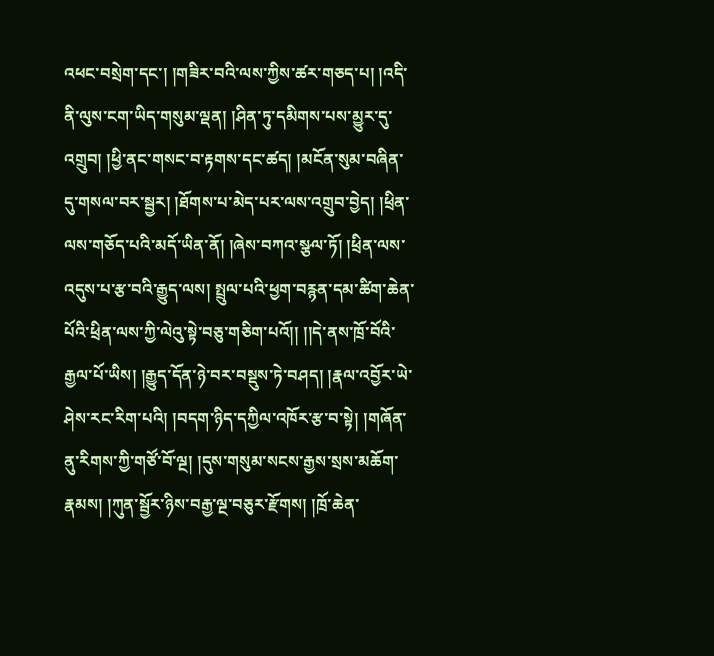འཕང་བསྲེག་དང་། །གཟིར་བའི་ལས་ཀྱིས་ཚར་གཅད་པ། །འདི་ནི་ལུས་ངག་ཡིད་གསུམ་ལྡན། །ཤིན་ཏུ་དམིགས་པས་མྱུར་དུ་འགྲུབ། །ཕྱི་ནང་གསང་བ་རྟགས་དང་ཚད། །མངོན་སུམ་བཞིན་དུ་གསལ་བར་སྦྱར། །ཐོགས་པ་མེད་པར་ལས་འགྲུབ་བྱེད། །ཕྲིན་ལས་གཅོད་པའི་མདོ་ཡིན་ནོ། །ཞེས་བཀའ་སྩལ་ཏོ། །ཕྲིན་ལས་འདུས་པ་རྩ་བའི་རྒྱུད་ལས། སྤྲུལ་པའི་ཕྱག་བརྙན་དམ་ཚིག་ཆེན་པོའི་ཕྲིན་ལས་ཀྱི་ལེའུ་སྟེ་བཅུ་གཅིག་པའོ།། །།དེ་ནས་ཁྲོ་བོའི་རྒྱལ་པོ་ཡིས། །རྒྱུད་དོན་ཉེ་བར་བསྡུས་ཏེ་བཤད། །རྣལ་འབྱོར་ཡེ་ཤེས་རང་རིག་པའི། །བདག་ཉིད་དཀྱིལ་འཁོར་རྩ་བ་སྟེ། །གཞོན་ནུ་རིགས་ཀྱི་གཙོ་བོ་ལྔ། །དུས་གསུམ་སངས་རྒྱས་སྲས་མཆོག་རྣམས། །ཀུན་སྦྱོར་ཉིས་བརྒྱ་ལྔ་བཅུར་རྫོགས། །ཁྲོ་ཆེན་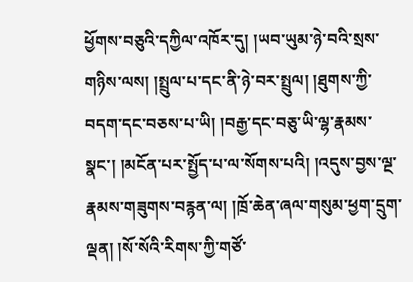ཕྱོགས་བཅུའི་དཀྱིལ་འཁོར་དུ། །ཡབ་ཡུམ་ཉེ་བའི་སྲས་གཉིས་ལས། །སྤྲུལ་པ་དང་ནི་ཉེ་བར་སྤྲུལ། །ཐུགས་ཀྱི་བདག་དང་བཅས་པ་ཡི། །བརྒྱ་དང་བཅུ་ཡི་ལྷ་རྣམས་སྣང་། །མངོན་པར་སྤྱོད་པ་ལ་སོགས་པའི། །འདུས་བྱས་ལྔ་རྣམས་གཟུགས་བརྙན་ལ། །ཁྲོ་ཆེན་ཞལ་གསུམ་ཕྱག་དྲུག་ལྡན། །སོ་སོའི་རིགས་ཀྱི་གཙོ་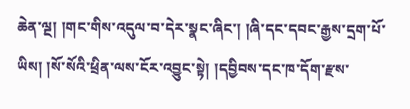ཆེན་ལྔ། །གང་གིས་འདུལ་བ་དེར་སྣང་ཞིང་། །ཞི་དང་དབང་རྒྱས་དྲག་པོ་ཡིས། །སོ་སོའི་ཕྲིན་ལས་ངོར་འབྱུང་སྟེ། །དབྱིབས་དང་ཁ་དོག་རྫས་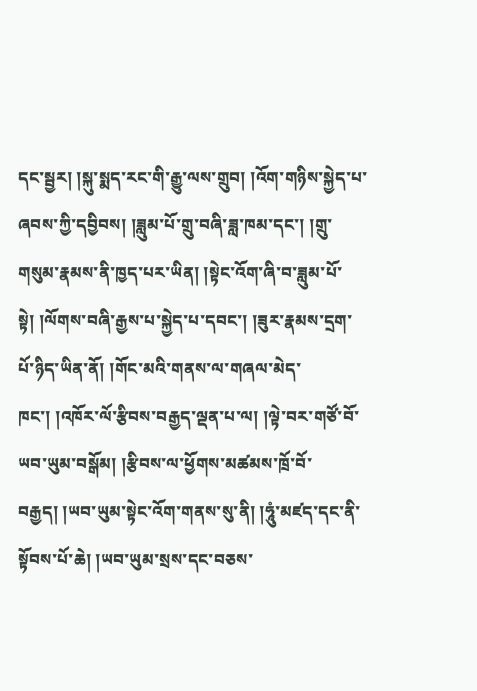དང་སྦྱར། །སྐུ་སྨད་རང་གི་རྒྱུ་ལས་གྲུབ། །འོག་གཉིས་སྐྱེད་པ་ཞབས་ཀྱི་དབྱིབས། །ཟླུམ་པོ་གྲུ་བཞི་ཟླ་ཁམ་དང་། །གྲུ་གསུམ་རྣམས་ནི་ཁྱད་པར་ཡིན། །སྟེང་འོག་ཞི་བ་ཟླུམ་པོ་སྟེ། །ལོགས་བཞི་རྒྱས་པ་སྐྱེད་པ་དབང་། །ཟུར་རྣམས་དྲག་པོ་ཉིད་ཡིན་ནོ། །གོང་མའི་གནས་ལ་གཞལ་མེད་ཁང་། །འཁོར་ལོ་རྩིབས་བརྒྱད་ལྡན་པ་ལ། །ལྟེ་བར་གཙོ་བོ་ཡབ་ཡུམ་བསྒོམ། །རྩིབས་ལ་ཕྱོགས་མཚམས་ཁྲོ་བོ་བརྒྱད། །ཡབ་ཡུམ་སྟེང་འོག་གནས་སུ་ནི། །ཧཱུཾ་མཛད་དང་ནི་སྟོབས་པོ་ཆེ། །ཡབ་ཡུམ་སྲས་དང་བཅས་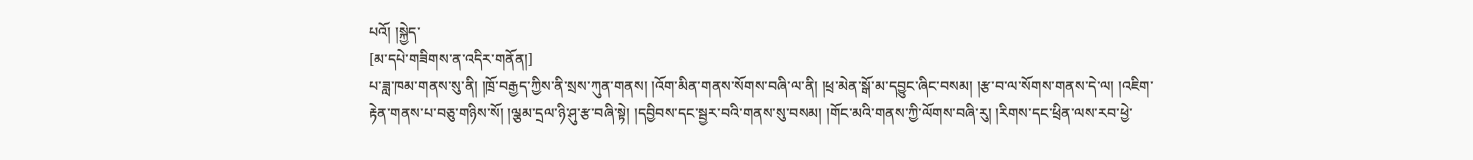པའོ། །སྐྱེད་
[མ་དཔེ་གཟིགས་ན་འདིར་གནོན།]
པ་ཟླ་ཁམ་གནས་སུ་ནི། །ཁྲོ་བརྒྱད་ཀྱིས་ནི་སྲས་ཀུན་གནས། །འོག་མིན་གནས་སོགས་བཞི་ལ་ནི། །ཕྲ་མེན་སྒོ་མ་དབྱུང་ཞིང་བསམ། །རྩ་བ་ལ་སོགས་གནས་དེ་ལ། །འཇིག་རྟེན་གནས་པ་བཅུ་གཉིས་སོ། །ལྕམ་དྲལ་ཉི་ཤུ་རྩ་བཞི་སྟེ། །དབྱིབས་དང་སྦྱར་བའི་གནས་སུ་བསམ། །གོང་མའི་གནས་ཀྱི་ལོགས་བཞི་རུ། །རིགས་དང་ཕྲིན་ལས་རབ་ཕྱེ་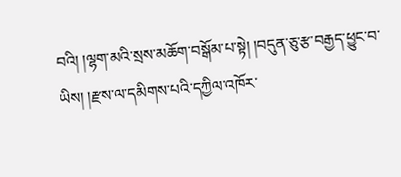བའི། །ལྷག་མའི་སྲས་མཆོག་བསྒོམ་པ་སྟེ། །བདུན་ཅུ་རྩ་བརྒྱད་ཕྱུང་བ་ཡིས། །རྫས་ལ་དམིགས་པའི་དཀྱིལ་འཁོར་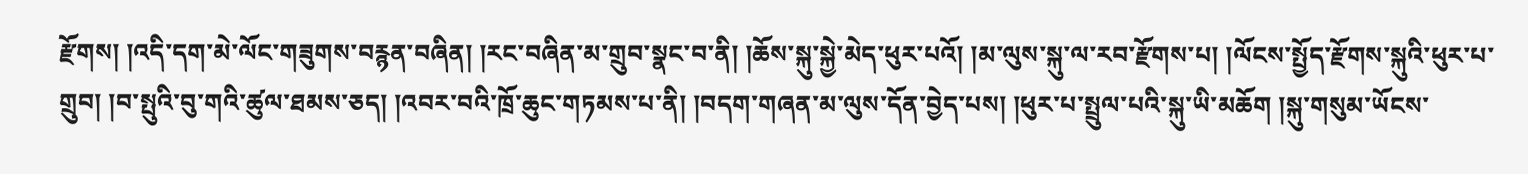རྫོགས། །འདི་དག་མེ་ལོང་གཟུགས་བརྙན་བཞིན། །རང་བཞིན་མ་གྲུབ་སྣང་བ་ནི། །ཆོས་སྐུ་སྐྱེ་མེད་ཕུར་པའོ། །མ་ལུས་སྐུ་ལ་རབ་རྫོགས་པ། །ལོངས་སྤྱོད་རྫོགས་སྐུའི་ཕུར་པ་གྲུབ། །བ་སྤུའི་བུ་གའི་ཚུལ་ཐམས་ཅད། །འབར་བའི་ཁྲོ་ཆུང་གཏམས་པ་ནི། །བདག་གཞན་མ་ལུས་དོན་བྱེད་པས། །ཕུར་པ་སྤྲུལ་པའི་སྐུ་ཡི་མཆོག །སྐུ་གསུམ་ཡོངས་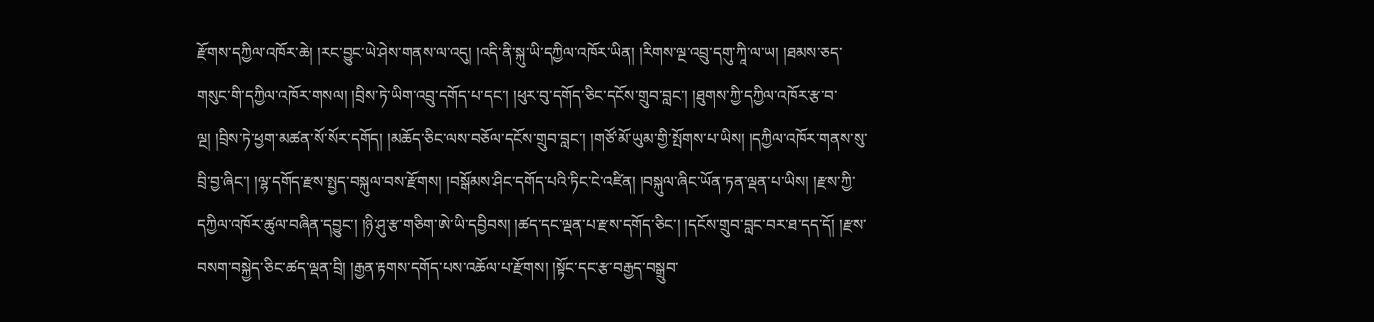རྫོགས་དཀྱིལ་འཁོར་ཆེ། །རང་བྱུང་ཡེ་ཤེས་གནས་ལ་འདུ། །འདི་ནི་སྐུ་ཡི་དཀྱིལ་འཁོར་ཡིན། །རིགས་ལྔ་འབྲུ་དགུ་ཀཱི་ལ་ཡ། །ཐམས་ཅད་གསུང་གི་དཀྱིལ་འཁོར་གསལ། །བྲིས་ཏེ་ཡིག་འབྲུ་དགོད་པ་དང་། །ཕུར་བུ་དགོད་ཅིང་དངོས་གྲུབ་བླང་། །ཐུགས་ཀྱི་དཀྱིལ་འཁོར་རྩ་བ་ལྔ། །བྲིས་ཏེ་ཕྱག་མཚན་སོ་སོར་དགོད། །མཆོད་ཅིང་ལས་བཅོལ་དངོས་གྲུབ་བླང་། །གཙོ་མོ་ཡུམ་གྱི་སྤོགས་པ་ཡིས། །དཀྱིལ་འཁོར་གནས་སུ་བྲི་བྱ་ཞིང་། །ལྷ་དགོད་རྫས་སྤྱད་བསྐུལ་བས་རྫོགས། །བསྒོམས་ཤིང་དགོད་པའི་ཏིང་ངེ་འཛིན། །བསྐུལ་ཞིང་ཡོན་ཏན་ལྡན་པ་ཡིས། །རྫས་ཀྱི་དཀྱིལ་འཁོར་ཚུལ་བཞིན་དབྱུང་། །ཉི་ཤུ་རྩ་གཅིག་ཨེ་ཡི་དབྱིབས། །ཚད་དང་ལྡན་པ་རྫས་དགོད་ཅིང་། །དངོས་གྲུབ་བླང་བར་ཐ་དད་དོ། །རྫས་བསག་བསྐྱེད་ཅིང་ཚད་ལྡན་བྲི། །རྒྱན་རྟགས་དགོད་པས་འཆོལ་པ་རྫོགས། །སྟོང་དང་རྩ་བརྒྱད་བསྒྲུབ་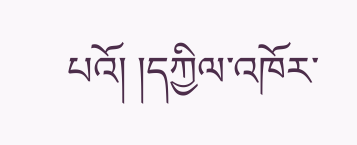པའོ། །དཀྱིལ་འཁོར་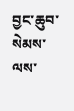བྱང་ཆུབ་སེམས་ལས་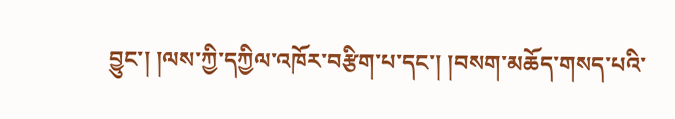བྱུང་། །ལས་ཀྱི་དཀྱིལ་འཁོར་བརྩིག་པ་དང་། །བསག་མཆོད་གསད་པའི་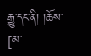རྒྱུ་དང་ནི། །ཆོས་
[མ་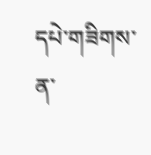དཔེ་གཟིགས་ན་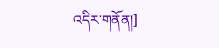འདིར་གནོན།]